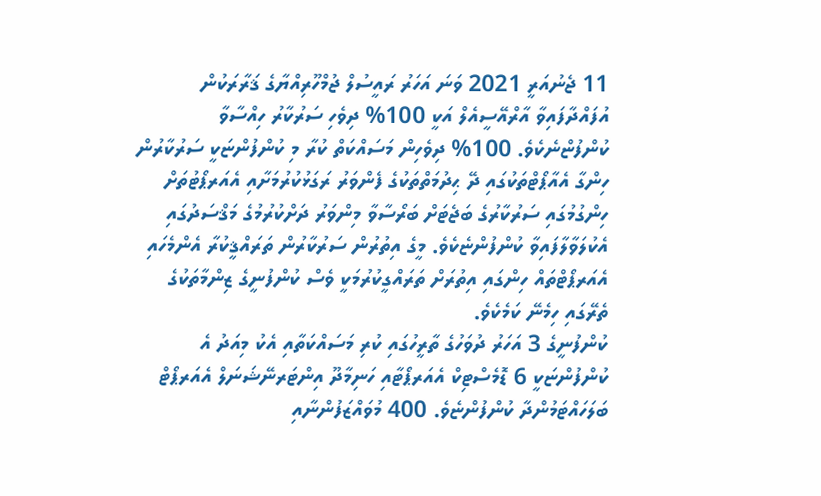11 ޖެނުއަރީ 2021 ވަނަ އަހަރު ރައީސުލް ޖުމްހޫރިއްޔާގެ ޤަރާރަކުން އުފައްދާފައިވާ އާރްއޭސީއެލް އަކީ 100% ދިވެހި ސަރުކާރު ހިއްސާވާ ކުންފުޏްނެކެވެ. 100% ދިވެހިން މަސައްކަތް ކުރާ މި ކުންފުންޏަކީ ސަރުކާރުން ހިންގާ އެއާޕޯޓްތަކުގައި ދޭ ޙިދުމަތްތަކުގެ ފެންވަރު ރަގަޅުކުރުމަށާއި އެއަރޕޯޓުތަށް ހިންގުމުގައި ސަރުކާރުގެ ބަޖެޓަށް ބަރޯސާވާ މިންވަރު ދަށްކުރުމުގެ މަޤްސަދުގައި އެކުލަވާލާފައިވާ ކުންފުންޏެކެވެ. މީގެ އިތުރުން ސަރުކާރުން ތަރައްޤީކުރާ އެންމެހައި އެއަރޕޯޓްތައް ހިންގައި އިތުރަށް ތަރައްގީކުރުމަކީ ވެސް ކުންފުނީގެ ޒިންމާތަކުގެ ތެރޭގައި ހިމެނޭ ކަމެކެވެ.
ކުންފުނީގެ 3 އަހަރު ދުވަހުގެ ތާރީހުގައި ކުރި މަސައްކަތާއި އެކު މިއަދު އެ ކުންފުންޏަކީ 6 ޑޮމެސްޓިކް އެއަރޕޯޓާއި ހަނިމާދޫ އިންޓަރނޭޝަނަލް އެއަރޕޯޓް ބަލަހައްޓަމުންދާ ކުންފުންޏެވެ. 400 މުވައްޒަފުންނާއި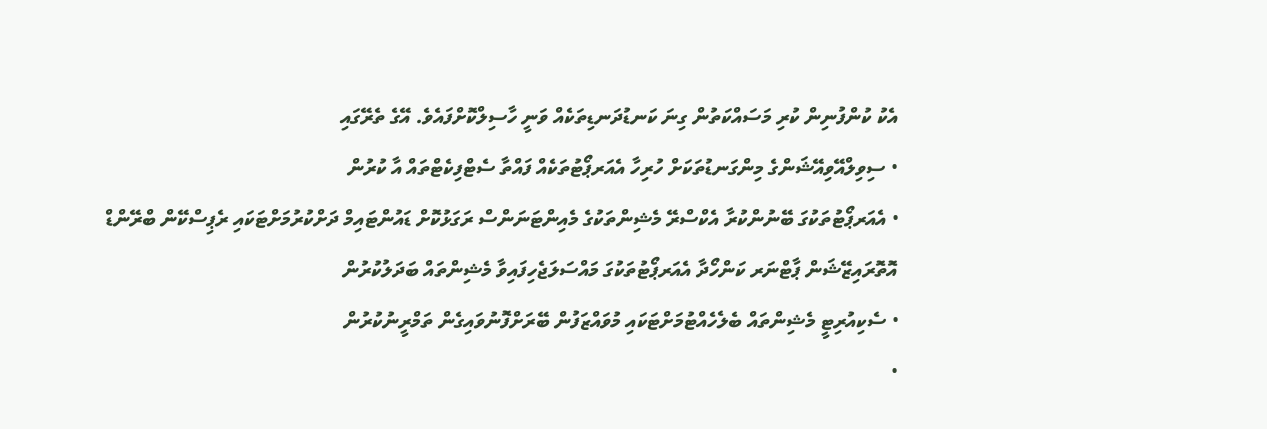އެކު ކުންފުނިން ކުރި މަސައްކަތުން ގިނަ ކަނޑުދަނޑިތަކެއް ވަނީ ހާސިލްކޮށްފައެވެ. އޭގެ ތެރޭގައި
• ސިވިލްއޭވިއޭޝަންގެ މިންގަނޑުތަކަށް ހުރިހާ އެއަރޕޯޓުތަކެއް ފައްތާ ސެޓްފިކެޓްތައް އާ ކުރުން
• އެއަރޕޯޓުތަކުގަ ބޭނުންކުރާ އެކްސްރޭ މެޝިންތަކުގެ މެއިންޓަނަންސް ރަގަޅުކޮށް ޑައުންޓައިމް ދަށްކުރުމަށްޓަކައި ރެޕިސްކޭން ބްރޭންޑް އޮތޮރައިޒޭޝަން ޕާޓްނަރ ކަންހޯދާ އެއަރޕޯޓުތަކުގަ މައްސަލަޖެހިފައިވާ މެޝިންތައް ބަދަލުކުރުން
• ސެކިއުރިޓީ މެޝިންތައް ބެލެހެއްޓުމަށްޓަކައި މުވައްޒަފުން ބޭރަށްފޮނުވައިގެން ތަމްރީނުކުރުން
•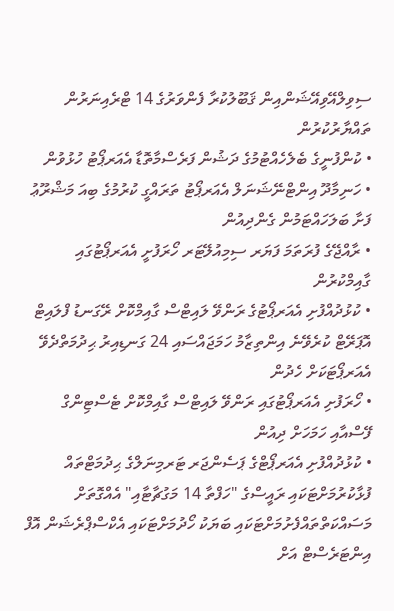ސިވިލްއޭވިއޭޝަންއިން ޤަބޫލުކުރާ ފެންވަރުގެ 14 ޓްރެއިނަރުން ތައްޔާރުކުރުން
• ކުންފުނީގެ ބެލެހެއްޓުމުގެ ދަޝުން ފަރެސްމާތޮޑާ އެއަރޕޯޓު ހުޅުވުން
• ހަނިމާދޫ އިންޓްނޭޝަނަލް އެއަރޕޯޓު ތަރައްގީ ކުރުމުގެ ބިއަ މަޝްރޫޢު ފަށާ ބަލަހައްޓަމުން ގެންދިއުން
• ރާއްޖޭގެ ފުރަތަމަ ފަޔަރ ސިމިއުލޭޓަރ ހޯރަފުށީ އެއަރޕޯޓުގައި ގާއިމްކުރުން
• ކުޅުދުއްފުށި އެއަރޕޯޓުގެ ރަންވޭ ލައިޓްސް ގާއިމްކޮށް ރޭގަނޑު ފްލައިޓް އޮޕަރޭޓް ކުރެވޭނެ އިންތިޒާމު ހަމަޖައްސައި 24 ގަނޑިއިރު ޙިދުމަތްދެވޭ އެއަރޕޯޓަކަށް ހެދުން
• ހޯރަފުށި އެއަރޕޯޓުގައި ރަންވޭ ލައިޓްސް ގާއިމްކޮށް ޓެސްޓިންގް ފޭސްއާއި ހަމަހަށް ދިއުން
• ކުޅުދުއްފުށި އެއަރޕޯޓްގެ ޕަސެންޖަރ ޓަރމިނަލްގެ ޙިދުމަޓްތައް ފުޅާކުރުމަށްޓަކައި ރައީސްގެ "ހަފްތާ 14 މަގުޗާޓާއި" އެއްގޮތަށް މަސައްކަތްތައްފެށުމަށްޓަކައި ބަޔަކު ހޯދުމަށްޓަކައި އެކްސްޕްރެޝަން އޮފް އިންޓަރެސްޓް އަށް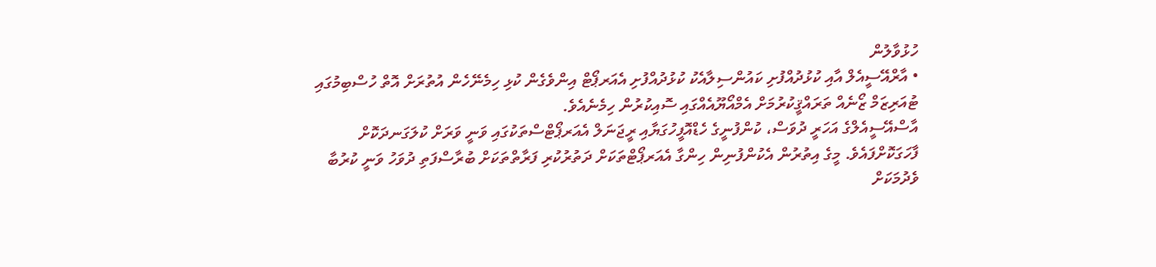ހުޅުވާލުން
• އާރްއޭސީއެލް އާއި ކުޅުދުއްފުށި ކައުންސިލާއެކު ކުޅުދުއްފުށި އެއަރޕޯޓް އިންވެގެން ކުޅި ހިމެނޭހެން އުތުރަށް އޮތް ހުސްބިމުގައި ޓުއަރިޒަމް ޒޯނެއް ތަރައްޤީކުރުމަށް އެމްއޯޔޫއެއްގައި ސޮއިކުރުން ހިމެނެއެވެ.
އާސްއޭސީއެލްގެ އަހަރީ ދުވަސް، ކުންފުނީގެ ހެޑްއޮފީހުގަޔާއި ރީޖަނަލް އެއަރޕޯޓްސްތަކުގައި ވަނީ ވަރަށް ކުލަގަނދަކޮށް ފާހަގަކޮށްފައެވެ. މީގެ އިތުރުން އެކުންފުނިން ހިންގާ އެއަރޕޯޓްތަކަށް ދަތުރުކުރި ފަރާތްތަކަށް ބުރާސްފަތި ދުވަހު ވަނީ ކުރުބާ ވެދުމަކަށް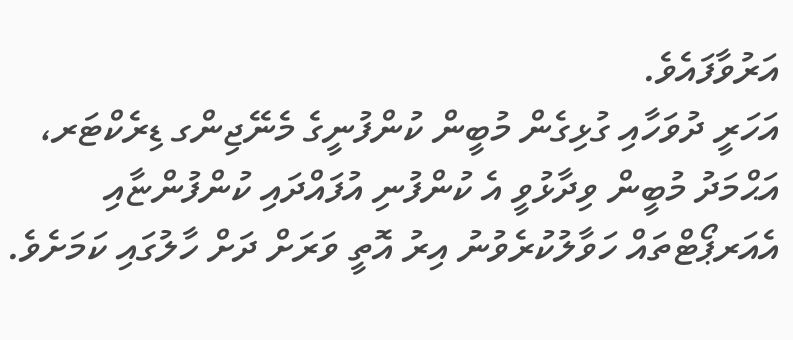އަރުވާފައެވެ.
އަހަރީ ދުވަހާއި ގުޅިގެން މުބީން ކުންފުނީގެ މެނޭޖިންގ ޑިރެކްޓަރ، އަޙްމަދު މުބީން ވިދާޅުވީ އެ ކުންފުނި އުފައްދައި ކުންފުންޏާއި އެއަރޕޯޓްތައް ހަވާލުކުރެވުނު އިރު އޮތީ ވަރަށް ދަށް ހާލުގައި ކަމަށެވެ.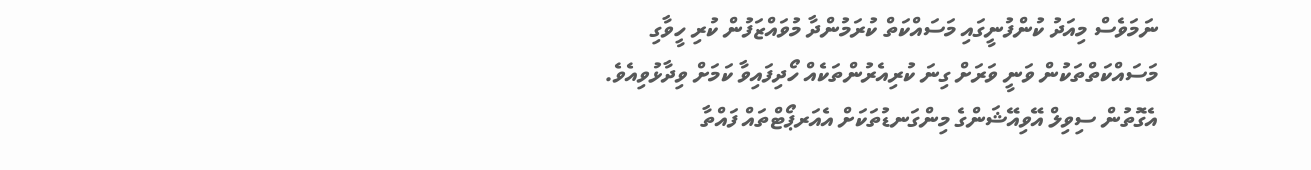ނަމަވެސް މިއަދު ކުންފުނީގައި މަސައްކަތް ކުރަމުންދާ މުވައްޒަފުން ކުރި ހީވާގި މަސައްކަތްތަކުން ވަނީ ވަރަށް ގިނަ ކުރިއެރުންތަކެއް ހޯދިފައިވާ ކަމަށް ވިދާޅުވިއެވެ. އެގޮތުން ސިވިލް އޭވިއޭޝަންގެ މިންގަނޑުތަކަށް އެއަރޕޯޓްތައް ފައްތާ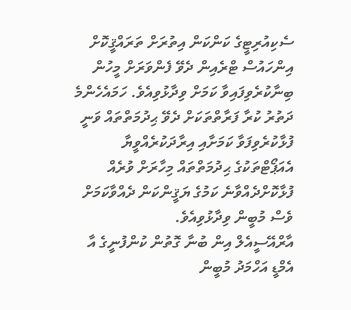ސެކިއުރިޓީގެ ކަންކަން އިތުރަށް ތަރައްޤީކޮށް އިންހައުސް ޓްރެއިން ދެވޭ ފެންވަރަށް މީހުން ބިނާކުރެވިފައިވާ ކަމަށް ވިދާޅުވިއެވެ. ހަމައެހެންމެ ދަތުރު ކުރާ ފަރާތްތަކަށް ދެވޭ ޙިދުމަތްތައް ވަނީ ފުޅާކުރެވިފަވާ ކަމަށާއި އިރާދަކުރެއްވީޔާ އެއަޕޯޓްތަކުގެ ޙިދުމަތްތައް މިހާރަށް ވުރެއް ފުޅާކޮށްދެއްވާނެ ކަމުގެ ޔަޤީންކަން ދެއްވާކަމަށް ވެސް މުބީން ވިދާޅުވިއެވެ.
އާރްއޭސީއެލް އިން ބުނާ ގޮތުން ކުންފުނީގެ އާ އެމްޑީ އަހްމަދު މުބީން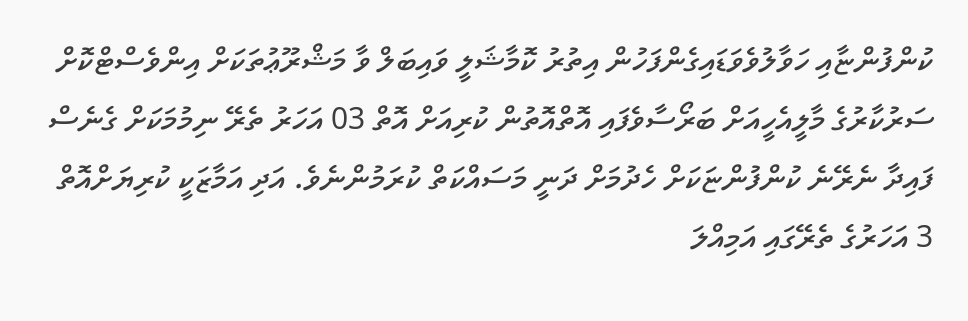ކުންފުންޏާއި ހަވާލުވެވަޑައިގެންފަހުން އިތުރު ކޮމާޝަލީ ވައިބަލް ވާ މަޝްރޫޢުތަކަށް އިންވެސްޓްކޮށް ސަރުކާރުގެ މާލީއެހީއަށް ބަރޯސާވެފައި އޮތްއޮތުން ކުރިއަށް އޮތް 03 އަހަރު ތެރޭ ނިމުމަކަށް ގެނެސް ފައިދާ ނެރޭނެ ކުންފުންޏަކަށް ހެދުމަށް ދަނީ މަސައްކަތް ކުރަމުންނެވެ. އަދި އަމާޒަކީ ކުރިޔަށްއޮތް 3 އަހަރުގެ ތެރޭގައި އަމިއްލަ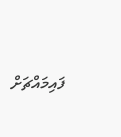ފައިމައްޗަށް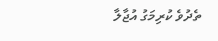ތެދުވެ ކުރިމަގު އުޖާލާ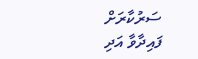ސަރުކާރަށް ފައިދާވާ އަދި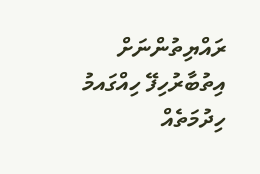ރައްޔިތުންނަށް އިތުބާރުހިފޭ ހިއްގައމު ހިދުމަތެއް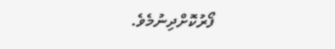ފޯރުކޮށްދިނުމެވެ.